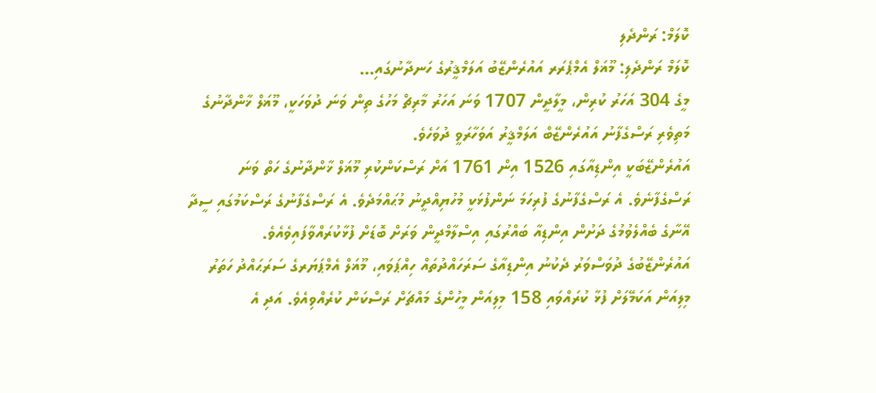ކޮލަމް: ރަންދެލި
ކޮލަމް ރަންދެލި: މޫޣަލް އެމްޕެރަރ އައުރެންޒޭބު އަލަމްޤީރުގެ ހަނދާނުގައި…
މީގެ 304 އަހަރު ކުރިން، މީލާދީން 1707 ވަނަ އަހަރު މާރިޗް މަހުގެ ތިން ވަނަ ދުވަހަކީ، މޫޣަލް ޚާންދާނުގެ މަތިވެރި ރަސްގެފާނު އައުރެންޒޭބް އަލަމްޤީރު އަވަހާރަވީ ދުވަހެވެ.
އައުރެންޒޭބަކީ އިންޑިއާގައި 1526 އިން 1761 އަށް ރަސްކަންކުރި މޫޣަލް ޚާންދާނުގެ ހަތް ވަނަ ރަސްގެފާނެވެ. އެ ރަސްގެފާނުގެ ފުރިހަމަ ނަންފުޅަކީ މުހުޔިއްދީނު މުޙައްމަދެވެ. އެ ރަސްގެފާނުގެ ރަސްކަމުގައި ސީދާ އޭނާގެ ބެއްލެވުމުގެ ދަށުން އިންޑިއާ ބައްރުގައި އިސްލާމްދީން ވަރަށް ބޮޑަށް ފުޅާކުރައްވާފައިވެއެވެ.
އައުރެންޒޭބުގެ ދުވަސްވަރު ދެކުނު އިންޑިއާގެ ސަރަހައްދުތައް ހިއްޕަވައި، މޫޣަލް އެމްޕަޔަރގެ ސަރަޙައްދު ހަތަރު މިލިއަން އަކަމޭލަށް ފުޅާ ކުރައްވައި 158 މިލިއަން މީހުންގެ މައްޗަށް ރަސްކަން ކުރެއްވިއެވެ. އަދި އެ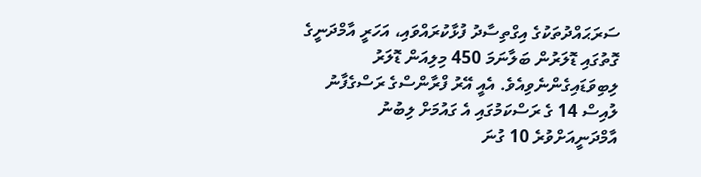ސަރަޙައްދުތަކުގެ އިގްތިސާދު ފުޅާކުރައްވައި، އަހަރީ އާމްދަނީގެ ގޮތުގައި ޑޮލަރުން ބަލާނަމަ 450 މިލިއަން ޑޮލަރު ލިބިވަޑައިގެންނެވިއެވެ. އެއީ އޭރު ފްރާންސްގެ ރަސްގެފާނު ލުއިސް 14 ގެ ރަސްކަމުގައި އެ ގައުމަށް ލިބުނު އާމްދަނީއަށްވުރެ 10 ގުނަ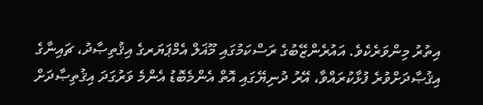އިތުރު މިންވަރެކެވެ. އައުރެންޒޭބުގެ ރަސްކަމުގައި މޫޣަލް އެމްޕަޔަރގެ އިޤުތިޞާދު، ޗައިނާގެ އިޤުޞާދަށްވުރެ ފުޅާކުރައްވާ، އޭރު ދުނިޔޭގައި އޮތް އެންމެބޮޑު އެންމެ ވަރުގަދަ އިޤުތިޞާދަށް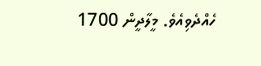ހެއްދެވިއެވެ. މީލާދީން 1700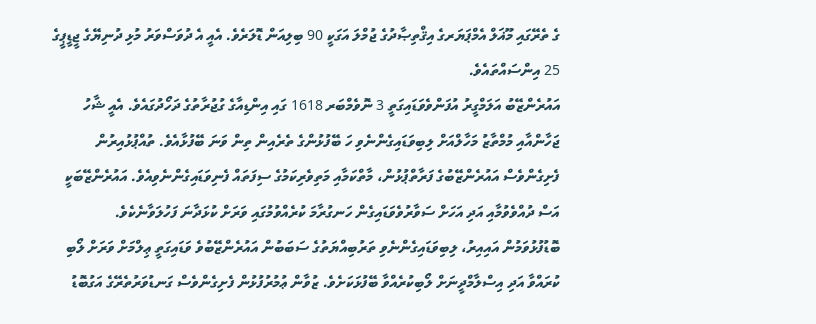ގެ ތެރޭގައި މޫޣަލް އެމްޕަޔަރގެ އިޤްތިޞާދުގެ ޖުމްލަ އަގަކީ 90 ބިލިއަން ޑޮލަރެވެ. އެއީ އެ ދުވަސްވަރު މުޅި ދުނިޔޭގެ ޖީޑީޕީގެ 25 އިންސައްތައެވެ.
އައުރެންޒޭބު އަލަމްގީރު އުފަންވެވަޑައިގަތީ 3 ނޮވެމްބަރ 1618 ގައި އިންޑިއާގެ ގުޖުރާތުގެ ދަހޯދުގައެވެ. އެއީ ޝާހު ޖަހާންއާއި މުމްތާޒު މަހާލްއަށް ލިބިވަޑައިގެންނެވި ހަ ބޭފުޅުންގެ ތެރެއިން ތިން ވަނަ ބޭފުޅާއެވެ. ތުއްޕުޅުއިރުން ފެށިގެންވެސް އައުރެންޒޭބުގެ ފަރާތްޕުޅުން، މާތްކަމާއި މަތިވެރިކަމުގެ ސިފަތައް ފެނިވަޑައިގެންނެވިއެވެ. އައުރެންޒޭބަކީ އަސް ދުއްވެވުމާއި އަދި އަހަށް ސަވާރުވެވަޑައިގެން ހަނގުރާމަ ކުރެއްވުމުގައި ވަރަށް ކުޅަދާނަ ފަހުލަވާނެކެވެ.
ބޮޑުފުޅުވަމުން އައިއިރު، ލިބިވަޑައިގެންނެވި ތަރުބިއްޔަތުގެ ސަބަބުން އައުރެންޒޭބުވެ ވަޑައިގަތީ ޢިލްމަށް ވަރަށް ލޯބި ކުރައްވާ އަދި އިސްލާމްދީނަށް ލޯބިކުރެއްވާ ބޭފުޅަކަށެވެ. ޒުވާން ޢުމުރުފުޅުން ފެށިގެންވެސް ގަނޑުވަރުތެރޭގެ އަގުބޮޑު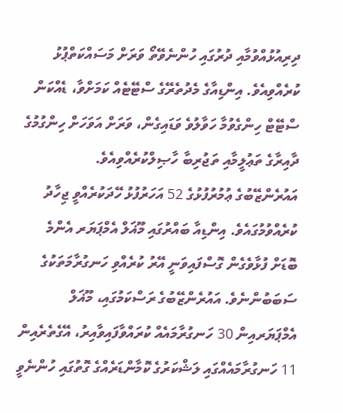ދިރިއުޅުއްވުމާއި ދުރުގައި ހުންނެވޭތޯ ވަރަށް މަސައްކަތްޕުޅު ކުރެއްވިއެވެ. އިންޑިއާގެ މެދުތެރޭގެ ސްޓޭޓެއް ކަމަށްވާ، ޑެއްކަން ސްޓޭޓް ހިންގެވުމާ ހަވާލުވެ ވަޑައިގެން، ވަރަށް އަވަހަށް ހިންގުމުގެ ދާއިރާގެ ތަޢުލީމާއި ތަޖުރިބާ ހާޞިލްކުރެއްވިއެވެ.
އައުރެންޒޭބުގެ ޢުމުރުފުޅުގެ 52 އަހަރުފުޅު ހޭދަކުރެއްވީ ޖިހާދު ކުރެއްވުމުގައެވެ. އިންޑިއާ ބައްރުގައި މޫޣަލް އެމްޕަޔަރ އެންމެ ބޮޑަށް ފުޅާވެގެން ގޮސްފައިވަނީ އޭރު ކުރެއްވި ހަނގުރާމަތަކުގެ ސަބަބުންނެވެ. އައުރެންޒޭބުގެ ރަސްކަމުގައި، މޫޣަލް އެމްޕަޔަރއިން 30 ހަނގުރާމައެއް ކުރައްވާފައިވާއިރު، އޭގެތެރެއިން 11 ހަނގުރާމައެއްގައި ލަޝްކަރުގެ ކޮމާންޑަރެއްގެ ގޮތުގައި ހުންނެވީ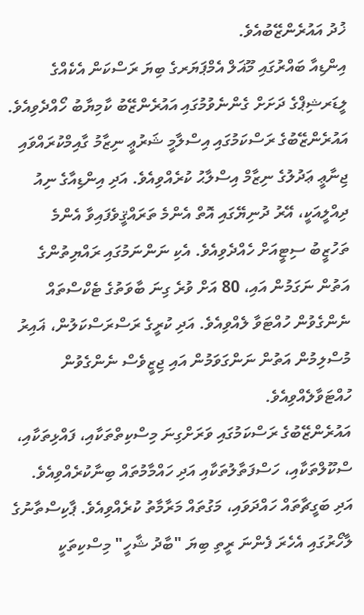ޚުދު އައުރެންޒޭބުއެވެ.
އިންޑިއާ ބައްރުގައި މޫޣަލް އެމްޕަޔަރގެ ބިޔަ ރަސްކަން އެކެއްގެ ލީޑަރޝިޕްގެ ދަށަށް ގެންނެވުމުގައި އައުރެންޒޭބު ކާމިޔާބު ހޯއްދެވިއެވެ. އައުރެންޒޭބުގެ ރަސްކަމުގައި އިސްލާމީ ޝަރުޢީ ނިޒާމު ގާއިމްކުރައްވައި ޖިނާޢީ ޢަދުލުގެ ނިޒާމް އިސްލާޙު ކުރެއްވިއެވެ. އަދި އިންޑިއާގެ ނިއު ދިއްލީއަކީ، އޭރު ދުނިޔޭގައި އޮތް އެންމެ ތަރައްޤީވެފައިވާ އެންމެ ތަހުޒީބު ސިޓީއަށް ހެއްދެވިއެވެ. އެކި ނަންނަމުގައި ރައްޔިތުންގެ އަތުން ނަގަމުން އައި، 80 އަށް ވުރެ ގިނަ ބާވަތުގެ ޓެކްސްތައް ނެންގެވުން ހުއްޓަވާ ލެއްވިއެވެ. އަދި ކުރީގެ ރަސްރަސްކަލުން، ޣައިރު މުސްލިމުން އަތުން ނަންގަވަމުން އައި ޖިޒީވެސް ނެންގެވުން ހުއްޓަވާލެއްވިއެވެ.
އައުރެންޒޭބުގެ ރަސްކަމުގައި ވަރަށްގިނަ މިސްކިތްތަކާއި، ފައްޅިތަކާއި، ސްކޫލްތަކާއި، ހަސްފަތާލުތަކާއި އަދި ހައްމާމުތައް ބިނާކުރެއްވިއެވެ. އަދި ބަގީޗާތައް ހައްދަވައި، މަގުތައް މަރާމާތު ކުރެއްވިއެވެ. ޕާކިސްތާނުގެ ލާހޯރުގައި އެހެރަ ފެންނަ ރީތި ބިޔަ "ބާދު ޝާހީ" މިސްކިތަކީ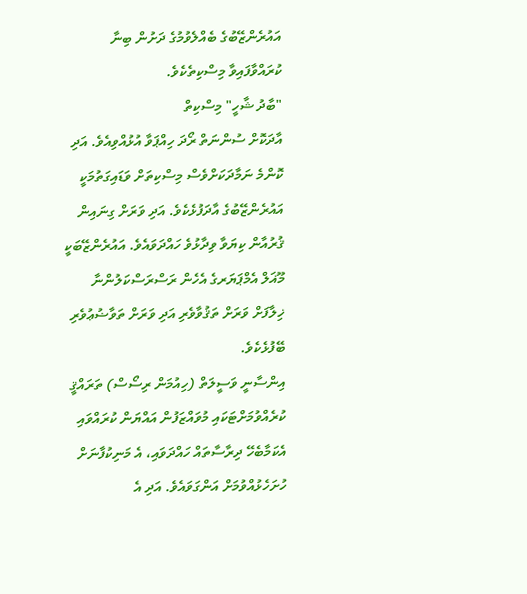އައުރެންޒޭބުގެ ބެއްލެވުމުގެ ދަށުން ބިނާ ކުރައްވާފައިވާ މިސްކިތެކެވެ.
"ބާދު ޝާހީ" މިސްކިތް
އާދަކޮށް ސުންނަތް ރޯދަ ހިއްޕަވާ އުޅުއްވިއެވެ. އަދި ކޮންމެ ނަމާދަކަށްވެސް މިސްކިތަށް ވަޑައިގަތުމަކީ އައުރެންޒޭބުގެ އާދަފުޅެކެވެ. އަދި ވަރަށް ގިނައިން ޤުރުއާން ކިޔަވާ ވިދާޅުވެ ހައްދަވައެވެ. އައުރެންޒޭބަކީ މޫޣަލް އެމްޕަޔަރގެ އެހެން ރަސްރަސްކަލުންނާ ޚިލާފަށް ވަރަށް ތަޤުވާވެރި އަދި ވަރަށް ތަވާޟުޢުވެރި ބޭފުޅެކެވެ.
އިންސާނީ ވަސީލަތް (ހިއުމަން ރިސޯސް) ތަރައްޤީ ކުރެއްވުމަށްޓަކައި މުވައްޒަފުން އައްޔަން ކުރައްވައި އެކަމާބެހޭ ދިރާސާތައް ހައްދަވައި، އެ މަނިކުފާނަށް ހުށަހެޅުއްވުމަށް އަންގަވައެވެ. އަދި އެ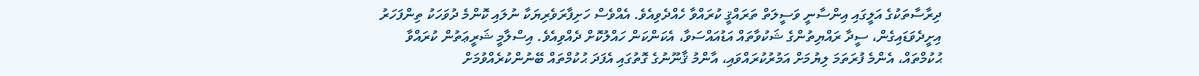ދިރާސާތަކުގެ އަލީގައި އިންސާނީ ވަސީލަތް ތަރައްޤީ ކުރައްވާ ހެއްދެވިއެވެ. އެއްވެސް ހަށިފާރަވެރިޔަކާ ނުލައި ކޮންމެ ދުވަހަކު ތިންފަހަރު އިށީދެވަޑައިގެން، ސީދާ ރައްޔިތުންގެ ޝަކުވާތައް އަޑުއައްސަވާ، އެކަންކަން ހައްލުކޮށް ދެއްވިއެވެ. އިސްލާމީ ޝަރީޢަތުން ކުރައްވާ ޙުކުމްތައް، އެންމެ ފުރަތަމަ ލިޔުމަށް އަމުރުކުރައްވައި، އާންމު ޤާނޫނުގެ ގޮތުގައި އެފަދަ ޙުކުމްތައް ބޭނުންކުރެއްވުމަށް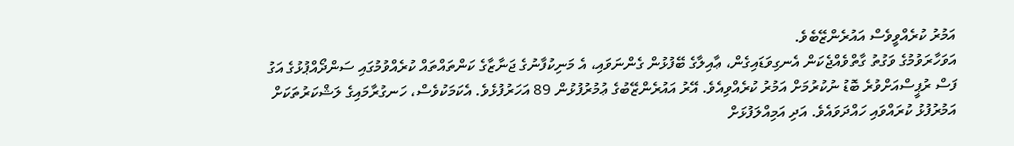އަމުރު ކުރެއްވީވެސް އައުރެންޒޭބެވެ.
އަވަހާރަވުމުގެ ވަގުތު ގާތްވެއްޖެކަން އެނގިވަޑައިގެން، ޢާއިލާގެ ބޭފުޅުން ގެންނަވައި، އެ މަނިކުފާނުގެ ޖަނާޒާގެ ކަންތައްތައް ކުރެއްވުމުގައި ސަންދޯއްޕުޅުގެ އަގު ފަސް ރުޕީސްއަށްވުރެ ބޮޑު ނުކުރުމަށް އަމުރު ކުރެއްވިއެވެ. އޭރު އައުރެންޒޭބުގެ ޢުމުރުފުޅުން 89 އަހަރުފުޅެވެ. އެކަމަކުވެސް، ހަނގުރާމައިގެ ލަޝްކަރުތަކަށް އަމުރުފުޅު ކުރައްވައި ހައްދަވައެވެ. އަދި އަމިއްލަފުޅަށް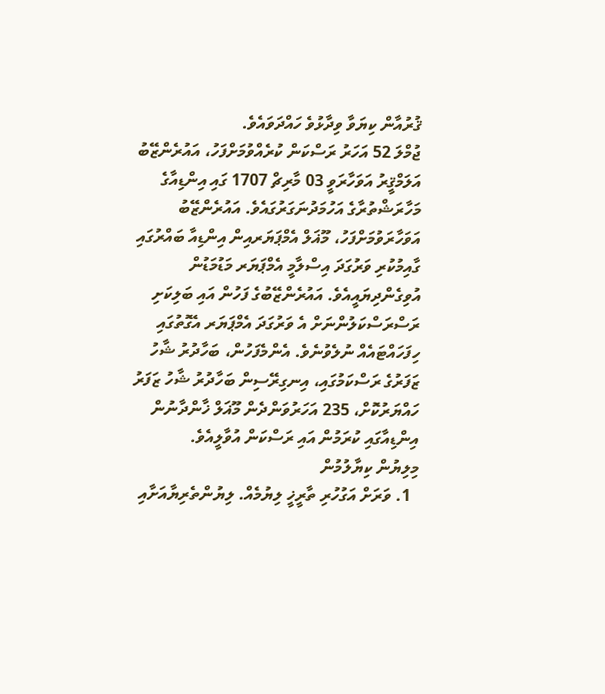ޤުރުއާން ކިޔަވާ ވިދާޅުވެ ހައްދަވައެވެ.
ޖުމްލަ 52 އަހަރު ރަސްކަން ކުރެއްވުމަށްފަހު، އައުރެންޒޭބު އަލަމްޤީރު އަވަހާރަވީ 03 މާރިޗް 1707 ގައި އިންޑިއާގެ މަހާރަޝްތުރާގެ އަހުމަދުނަގަރުގައެވެ. އައުރެންޒޭބު އަވަހާރަވުމަށްފަހު، މޫޣަލް އެމްޕަޔަރއިން އިންޑިއާ ބައްރުގައި ގާއިމުކުރި ވަރުގަދަ އިސްލާމީ އެމްޕަޔަރ މަޑުމަޑުން އުވިގެންދިޔައީއެވެ. އައުރެންޒޭބުގެ ފަހުން އައި ބަލިކަށި ރަސްރަސްކަލުންނަށް އެ ވަރުގަދަ އެމްޕަޔަރ އެގޮތުގައި ހިފަހައްޓައެއް ނުލެވުނެވެ. އެންމެފަހުން، ބަހާދުރު ޝާހު ޒަފަރުގެ ރަސްކަމުގައި، އިނގިރޭސިން ބަހާދުރު ޝާހު ޒަފަރު ހައްޔަރުކޮށް، 235 އަހަރުވަންދެން މޫޣަލް ޚާންދާނުން އިންޑިއާގައި ކުރަމުން އައި ރަސްކަން އުވާލީއެވެ.
މިލިޔުން ކިޔާލުމުން
  1. ވަރަށް އަގުހުރި ތާރީޚީ ލިޔުމެއް. ލިޔުންތެރިޔާއަށާއި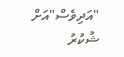"އަދިވެސް"އަށް ޝުކުރު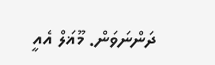ދަންނަވަން. މޫޣަލް އެއީ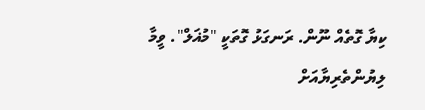ކިޔާ ގޮތެއް ނޫން. ރަނގަޅު ގޮތަކީ "މުޣަލް". ވީމާ ލިޔުންތެރިޔާއަށް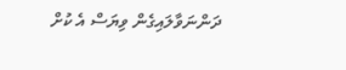ދަންނަވާލައިގެން ވިޔަސް އެ ކުށް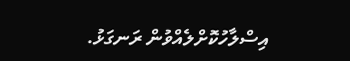އިސްލާހުކޮށްލެއްވުން ރަނގަޅު.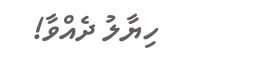ހިޔާލު ދެއްވާ!